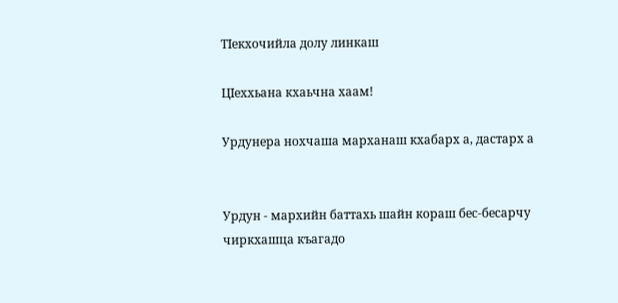ТIекхочийла долу линкаш

ЦIеххьана кхаьчна хаам!

Урдунера нохчаша марханаш кхабарх а, дастарх а


Урдун - мархийн баттахь шайн кораш бес-бесарчу чиркхашца къагадо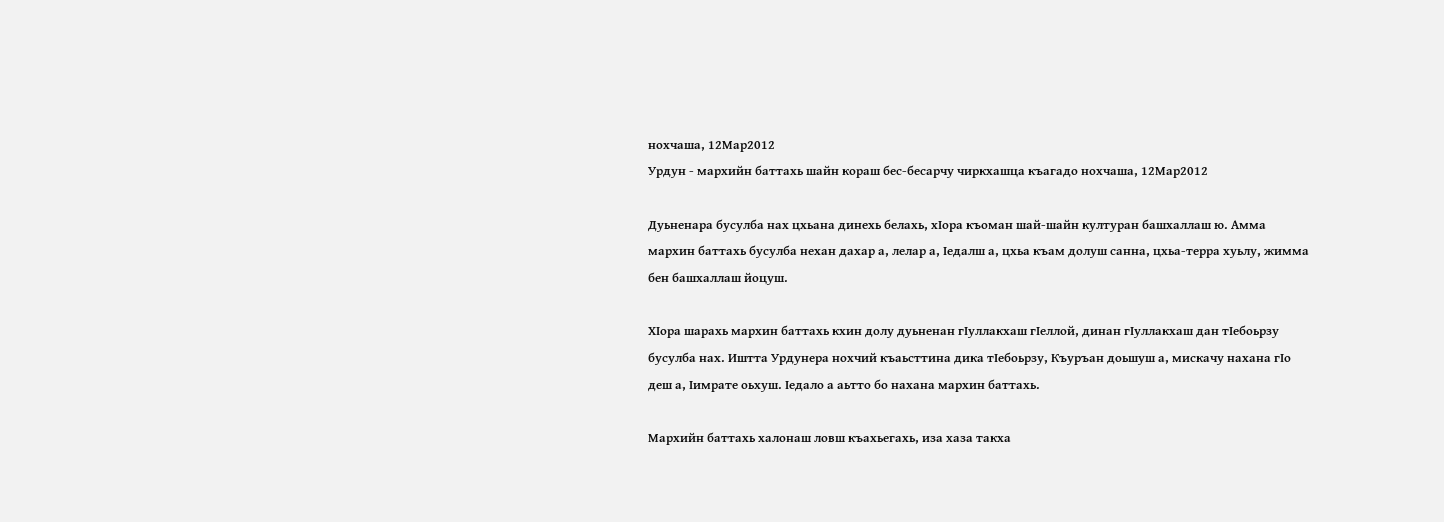нохчаша, 12Мар2012
Урдун - мархийн баттахь шайн кораш бес-бесарчу чиркхашца къагадо нохчаша, 12Мар2012

Дуьненара бусулба нах цхьана динехь белахь, хIора къоман шай-шайн културан башхаллаш ю. Амма мархин баттахь бусулба нехан дахар а, лелар а, Iедалш а, цхьа къам долуш санна, цхьа-терра хуьлу, жимма бен башхаллаш йоцуш.

ХIора шарахь мархин баттахь кхин долу дуьненан гIуллакхаш гIеллой, динан гIуллакхаш дан тIебоьрзу бусулба нах. Иштта Урдунера нохчий къаьсттина дика тIебоьрзу, Къуръан доьшуш а, мискачу нахана гIо деш а, Iимрате оьхуш. Iедало а аьтто бо нахана мархин баттахь.

Мархийн баттахь халонаш ловш къахьегахь, иза хаза такха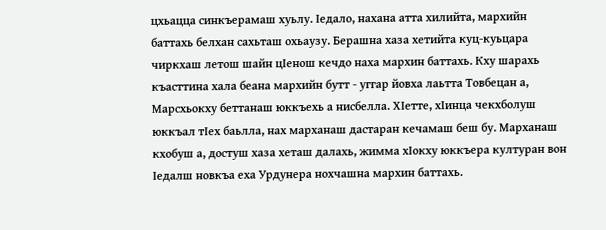цхьацца синкъерамаш хуьлу. Iедало, нахана атта хилийта, мархийн баттахь белхан сахьташ охьаузу. Берашна хаза хетийта куц-куьцара чиркхаш летош шайн цIенош кечдо наха мархин баттахь. Кху шарахь къасттина хала беана мархийн бутт - уггар йовха лаьтта Товбецан а, Марсхьокху беттанаш юккъехь а нисбелла. ХIетте, хIинца чекхболуш юккъал тIех баьлла, нах марханаш дастаран кечамаш беш бу. Марханаш кхобуш а, достуш хаза хеташ далахь, жимма хIокху юккъера културан вон Iедалш новкъа еха Урдунера нохчашна мархин баттахь.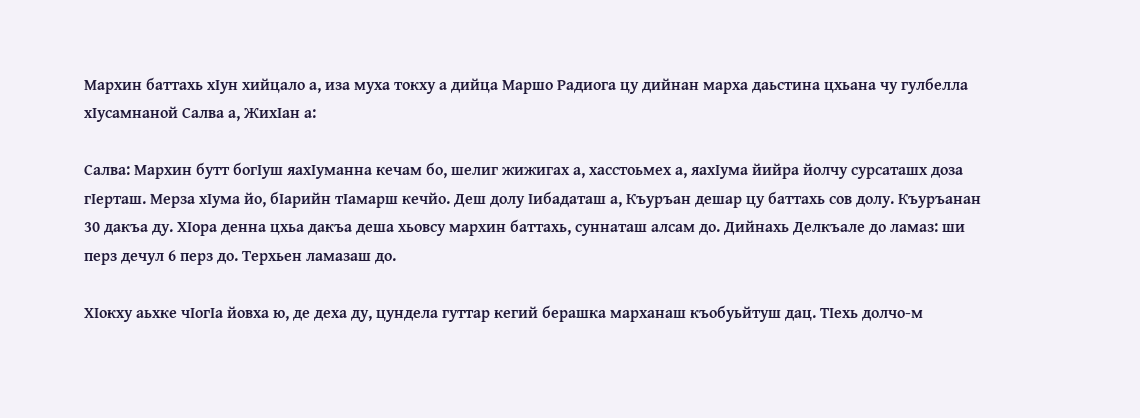Мархин баттахь хIун хийцало а, иза муха токху а дийца Маршо Радиога цу дийнан марха даьстина цхьана чу гулбелла хIусамнаной Салва а, ЖихIан а:

Салва: Мархин бутт богIуш яахIуманна кечам бо, шелиг жижигах а, хасстоьмех а, яахIума йийра йолчу сурсаташх доза гIерташ. Мерза хIума йо, бIарийн тIамарш кечйо. Деш долу Iибадаташ а, Къуръан дешар цу баттахь сов долу. Къуръанан 30 дакъа ду. ХIора денна цхьа дакъа деша хьовсу мархин баттахь, суннаташ алсам до. Дийнахь Делкъале до ламаз: ши перз дечул 6 перз до. Терхьен ламазаш до.

ХIокху аьхке чIогIа йовха ю, де деха ду, цундела гуттар кегий берашка марханаш къобуьйтуш дац. ТIехь долчо-м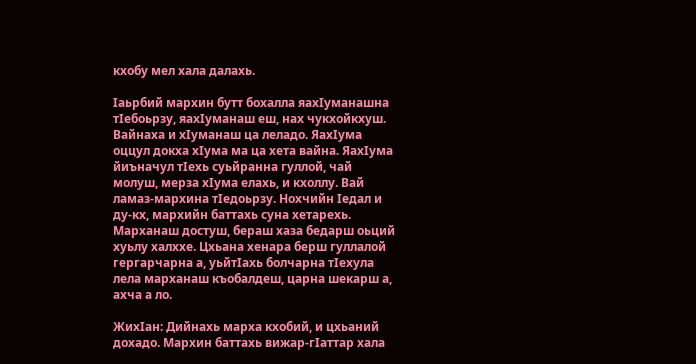кхобу мел хала далахь.

Iаьрбий мархин бутт бохалла яахIуманашна тIебоьрзу, яахIуманаш еш, нах чукхойкхуш. Вайнаха и хIуманаш ца леладо. ЯахIума оццул докха хIума ма ца хета вайна. ЯахIума йиъначул тIехь суьйранна гуллой, чай молуш, мерза хIума елахь, и кхоллу. Вай ламаз-мархина тIедоьрзу. Нохчийн Iедал и ду-кх, мархийн баттахь суна хетарехь. Марханаш достуш, бераш хаза бедарш оьций хуьлу халххе. Цхьана хенара берш гуллалой гергарчарна а, уьйтIахь болчарна тIехула лела марханаш къобалдеш, царна шекарш а, ахча а ло.

ЖихIан: Дийнахь марха кхобий, и цхьаний дохадо. Мархин баттахь вижар-гIаттар хала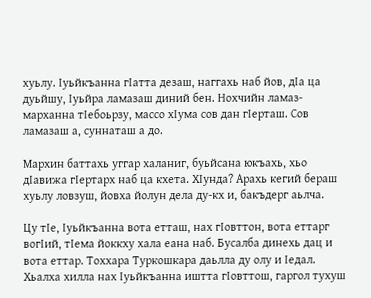хуьлу. Iуьйкъанна гIатта дезаш, наггахь наб йов, дIа ца дуьйшу, Iуьйра ламазаш диний бен. Нохчийн ламаз-марханна тIебоьрзу, массо хIума сов дан гIерташ. Сов ламазаш а, суннаташ а до.

Мархин баттахь уггар халаниг, буьйсана юкъахь, хьо дIавижа гIертарх наб ца кхета. ХIунда? Арахь кегий бераш хуьлу ловзуш, йовха йолун дела ду-кх и, бакъдерг аьлча.

Цу тIе, Iуьйкъанна вота етташ, нах гIовттон, вота еттарг вогIий, тIема йоккху хала еана наб. Бусалба динехь дац и вота еттар. Тоххара Туркошкара даьлла ду олу и Iедал. Хьалхa хилла нах Iуьйкъанна иштта гIовттош, гаргол тухуш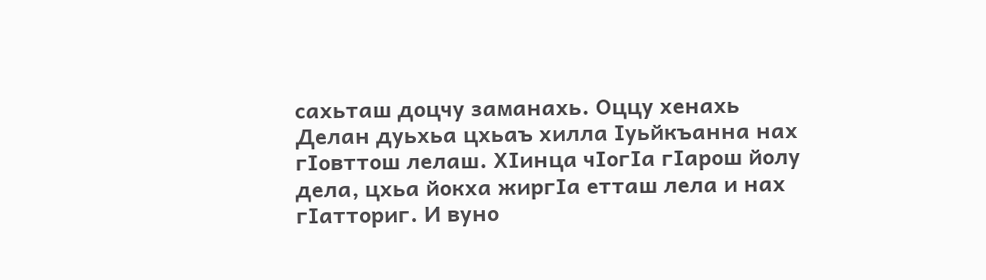сахьташ доцчу заманахь. Оццу хенахь Делан дуьхьа цхьаъ хилла Iуьйкъанна нах гIовттош лелаш. ХIинца чIогIа гIарош йолу дела, цхьа йокха жиргIа етташ лела и нах гIатториг. И вуно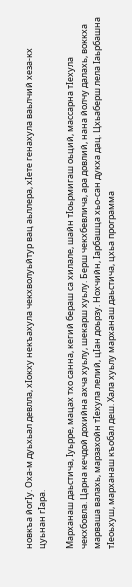новкъа йогIу. Оха-м дуьхьал девлла, хIокху некъахула чекхволуьйтур вац аьллера, хIете генахула ваьлчий хеза-кх цуьнан гIара.

Марханаш даьстича, Iуьрре, мацах тхо санна, кегий бераш са хилале, шайн тIоьрмигаш оьций, массарна тIехула чекхбовла. Царна кечдой дохийна ахча хуьлу, шекарш хуьлу. Берш чекхбевлича, ара довлий, нана йолчу далахь, воккха марваша валахь, марзахойн тIехула лелий, цIан доьрзу. Нохчийн, Iарбашца хьо-сан дукха дац. Цхьаберш лела Iаьрбашна тIеоьхуш, марханаш къобал деш. Хала хуьлу марханаш даьстича, цхьа программа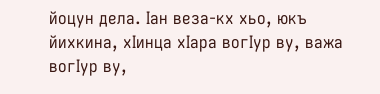йоцун дела. Iан веза-кх хьо, юкъ йихкина, хIинца хIара вогIур ву, важа вогIур ву,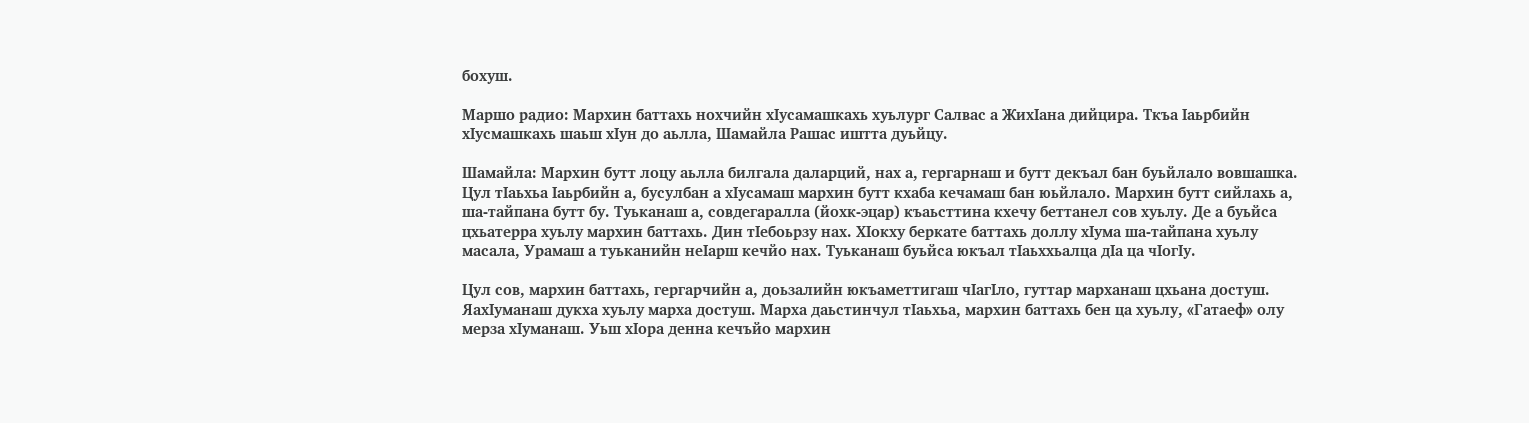бохуш.

Маршо радио: Мархин баттахь нохчийн хIусамашкахь хуьлург Салвас а ЖихIана дийцира. Ткъа Iаьрбийн хIусмашкахь шаьш хIун до аьлла, Шамайла Рашас иштта дуьйцу.

Шамайла: Мархин бутт лоцу аьлла билгала даларций, нах а, гергарнаш и бутт декъал бан буьйлало вовшашка. Цул тIаьхьа Iаьрбийн а, бусулбан а хIусамаш мархин бутт кхаба кечамаш бан юьйлало. Мархин бутт сийлахь а, ша-тайпана бутт бу. Туьканаш а, совдегаралла (йохк-эцар) къаьсттина кхечу беттанел сов хуьлу. Де а буьйса цхьатерра хуьлу мархин баттахь. Дин тIебоьрзу нах. ХIокху беркате баттахь доллу хIума ша-тайпана хуьлу масала, Урамаш а туьканийн неIарш кечйо нах. Туьканаш буьйса юкъал тIаьххьалца дIа ца чIогIу.

Цул сов, мархин баттахь, гергарчийн а, доьзалийн юкъаметтигаш чIагIло, гуттар марханаш цхьана достуш. ЯахIуманаш дукха хуьлу марха достуш. Марха даьстинчул тIаьхьа, мархин баттахь бен ца хуьлу, «Гатаеф» олу мерза хIуманаш. Уьш хIора денна кечъйо мархин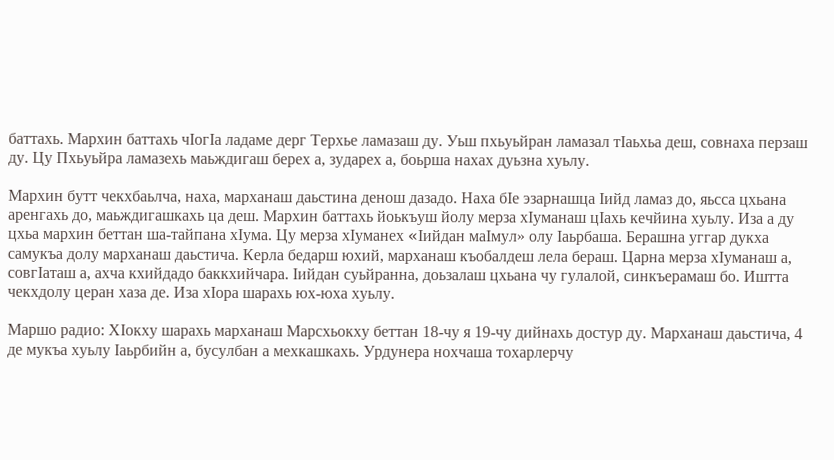баттахь. Мархин баттахь чIогIа ладаме дерг Терхье ламазаш ду. Уьш пхьуьйран ламазал тIаьхьа деш, совнаха перзаш ду. Цу Пхьуьйра ламазехь маьждигаш берех а, зударех а, боьрша нахах дуьзна хуьлу.

Мархин бутт чекхбаьлча, наха, марханаш даьстина денош дазадо. Наха бIе эзарнашца Iийд ламаз до, яьсса цхьана аренгахь до, маьждигашкахь ца деш. Мархин баттахь йоькъуш йолу мерза хIуманаш цIахь кечйина хуьлу. Иза а ду цхьа мархин беттан ша-тайпана хIума. Цу мерза хIуманех «Iийдан маIмул» олу Iаьрбаша. Берашна уггар дукха самукъа долу марханаш даьстича. Керла бедарш юхий, марханаш къобалдеш лела бераш. Царна мерза хIуманаш а, совгIаташ а, ахча кхийдадо баккхийчара. Iийдан суьйранна, доьзалаш цхьана чу гулалой, синкъерамаш бо. Иштта чекхдолу церан хаза де. Иза хIора шарахь юх-юха хуьлу.

Маршо радио: ХIокху шарахь марханаш Марсхьокху беттан 18-чу я 19-чу дийнахь достур ду. Марханаш даьстича, 4 де мукъа хуьлу Iаьрбийн а, бусулбан а мехкашкахь. Урдунера нохчаша тохарлерчу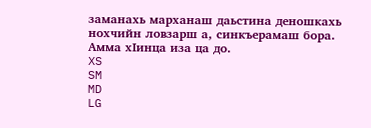заманахь марханаш даьстина деношкахь нохчийн ловзарш а, синкъерамаш бора. Амма хIинца иза ца до.
XS
SM
MD
LG